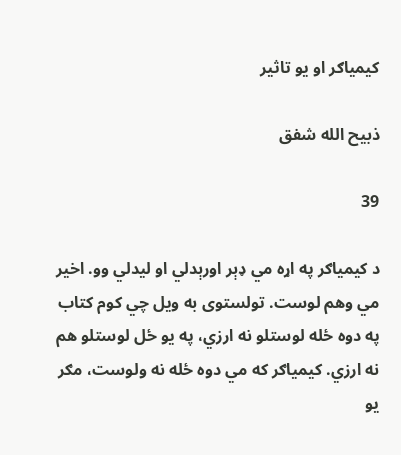کیمیاګر او یو تاثیر

ذبیح الله شفق

39

د کیمیاګر په اړه مي ډېر اورېدلي او لیدلي وو. اخیر مي وهم لوست. تولستوی به ویل چي کوم کتاب په دوه ځله لوستلو نه ارزي، په یو ځل لوستلو هم نه ارزي. کیمیاګر که مي دوه ځله نه ولوست، مګر یو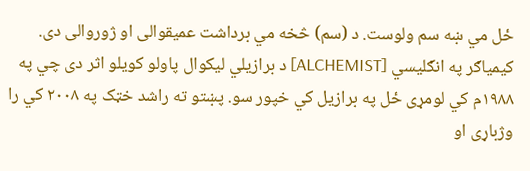ځل مي ښه سم ولوست. د (سم) څخه مي برداشت عمیقوالی او ژوروالی دی. کیمیاګر په انګلیسي [ALCHEMIST] د برازیلي لیکوال پاولو کویلو اثر دی چي په ۱۹۸۸م کي لومړی ځل په برازیل کي خپور سو. پښتو ته راشد خټک په ۲۰۰۸ کي را وژباړی او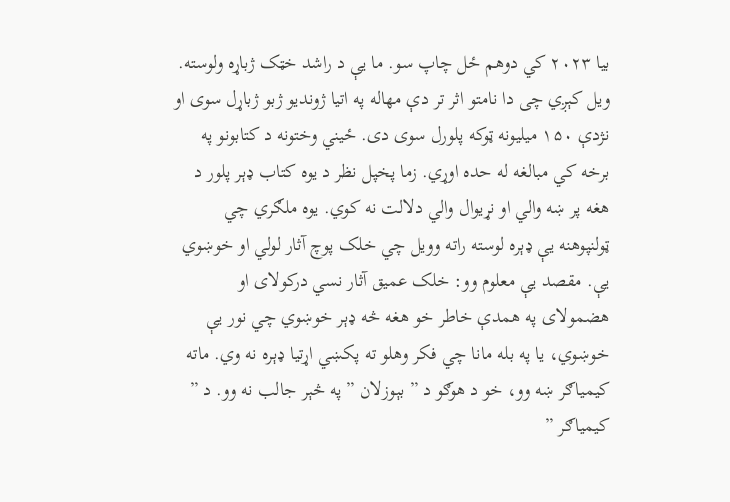بیا ۲۰۲۳ کي دوهم ځل چاپ سو. ما یې د راشد خټک ژباړه ولوسته. ویل کېږي چی دا نامتو اثر تر دې مهاله په اتیا ژوندیو ژبو ژباړل سوی او نژدې ۱۵۰ میلیونه ټوکه پلورل سوی دی. ځیني وختونه د کتابونو په برخه کي مبالغه له حده اوړي. زما پخپل نظر د یوه کتاب ډېر پلور د هغه پر ښه والي او نړیوال والي دلالت نه کوي. یوه ملګري چي ټولنپوهنه یې ډېره لوسته راته وویل چي خلک پوچ آثار لولي او خوښوي یې. مقصد یې معلوم وو: خلک عمیق آثار نسي درکولای او هضمولای په همدې خاطر خو هغه څه ډېر خوښوي چي نور یې خوښوي، یا په بله مانا چي فکر وهلو ته پکښي اړتیا ډېره نه وي. ماته کیمیاګر ښه وو، خو د هوګو د ” بېوزلان ” په څېر جالب نه وو. د ” کیمیاګر ”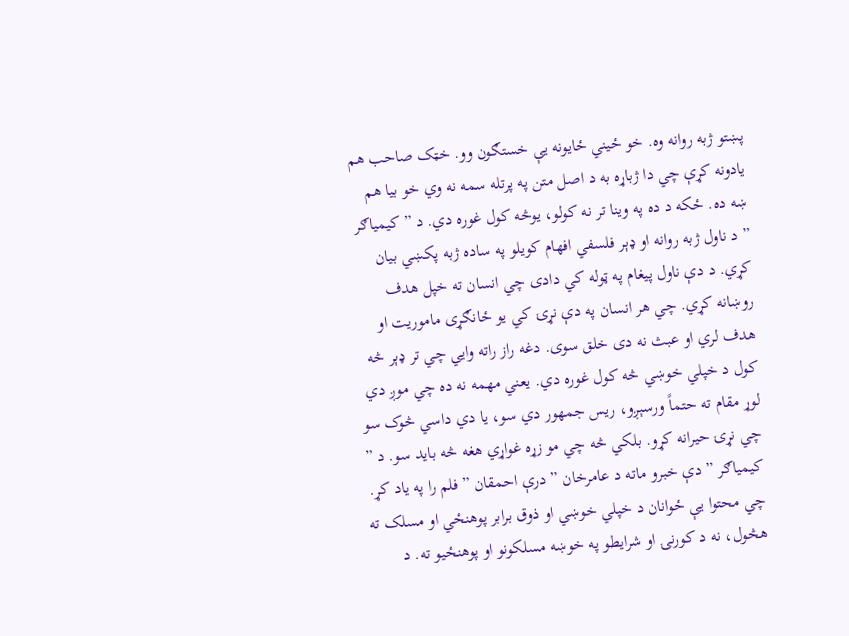پښتو ژبه روانه وه. خو ځیني ځایونه یې خستګون وو. خټک صاحب هم یادونه کړې چي دا ژباړه به د اصل متن په پرتله سمه نه وي خو بیا هم ښه ده. ځکه د ده په وینا تر نه کولو، یوڅه کول غوره دي. د ” کیمیاګر ” د ناول ژبه روانه او ډېر فلسفي افهام کویلو په ساده ژبه پکښي بیان کړي. د دې ناول پیغام په ټوله کي دادی چي انسان ته خپل هدف روښانه کړي. چي هر انسان په دې نړۍ کي یو ځانګړی ماموریت او هدف لري او عبث نه دی خلق سوی. دغه راز راته وایي چي تر ډېر څه کول د خپلي خوښي څه کول غوره دي. یعني مهمه نه ده چي موږ دي لوړ مقام ته حتماً ورسېږو، ریس جمهور دي سو، یا دي داسي څوک سو چي نړۍ حیرانه کړو. بلکي څه چي مو زړه غواړي هغه څه باید سو. د ” کیمیاګر ” دې خبرو ماته د عامرخان ” درې احمقان ” فلم را په یاد کړ. چي محتوا یې ځوانان د خپلي خوښي او ذوق برابر پوهنځي او مسلک ته هڅول، نه د کورنۍ او شرایطو په خوښه مسلکونو او پوهنځیو ته. د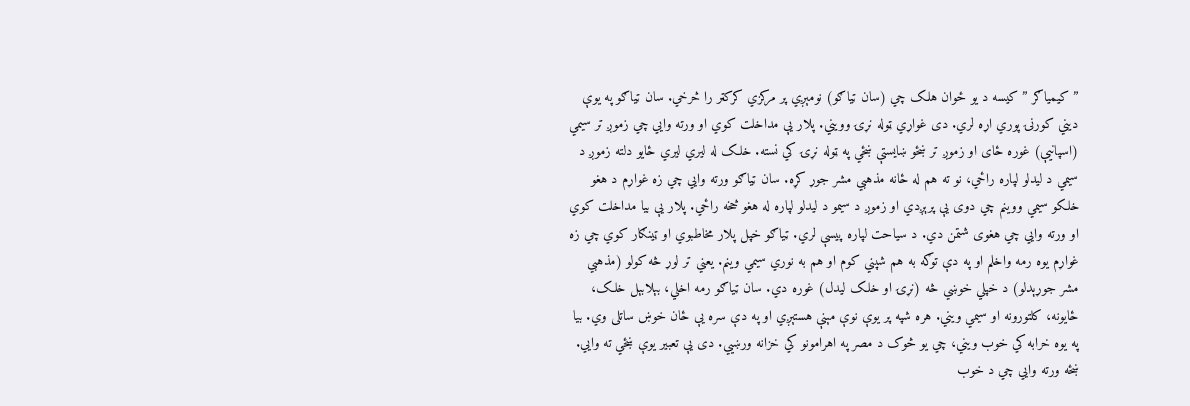” کیمیاګر ” کیسه د یو ځوان هلک چي (سان ټیاګو) نومېږي پر مرکزي کرکټر را څرخي. سان ټیاګو په یوې دیني کورنۍ پوري اړه لري. دی غواړي ټوله نړۍ وویني. پلار یې مداخلت کوي او ورته وایي چي زموږ تر سیمي (اسپانیې) غوره ځای او زموږ تر ښځو ښایستې ښځي په ټوله نړۍ کي نسته. خلک له لیري لیري ځایو دلته زموږ د سیمي د لیدلو لپاره راځي، نو ته هم له ځانه مذهبي مشر جوړ کړه. سان ټیاګو ورته وایي چي زه غواړم د هغو خلکو سیمي ووینم چي دوی یې پرېږدي او زموږ د سیمو د لیدلو لپاره له هغو څخه راځي. پلار یې بیا مداخلت کوي او ورته وایي چي هغوی شتمن دي. د سیاحت لپاره پیسې لري. ټیاګو خپل پلار مخاطبوي او ټینګار کوي چي زه غواړم یوه رمه واخلم او په دې توګه به هم شپني کوم او هم به نوري سیمي وینم. یعني تر لوړ څه کولو (مذهبي مشر جوړېدلو) د خپلي خوښي څه (نړۍ او خلک لیدل) غوره دي. سان ټیاګو رمه اخلي، بېلابېل خلک، ځایونه، کلتورونه او سیمي ویني. هره شپه پر یوې نوې مېنې هستېږي او په دې سره یې ځان خوښ ساتلی وي. بیا په یوه خرابه کي خوب ویني، چي یو څوک د مصر په اهرامونو کي خزانه ورښیي. دی یې تعبیر یوې ښځي ته وایي. ښځه ورته وایي چي د خوب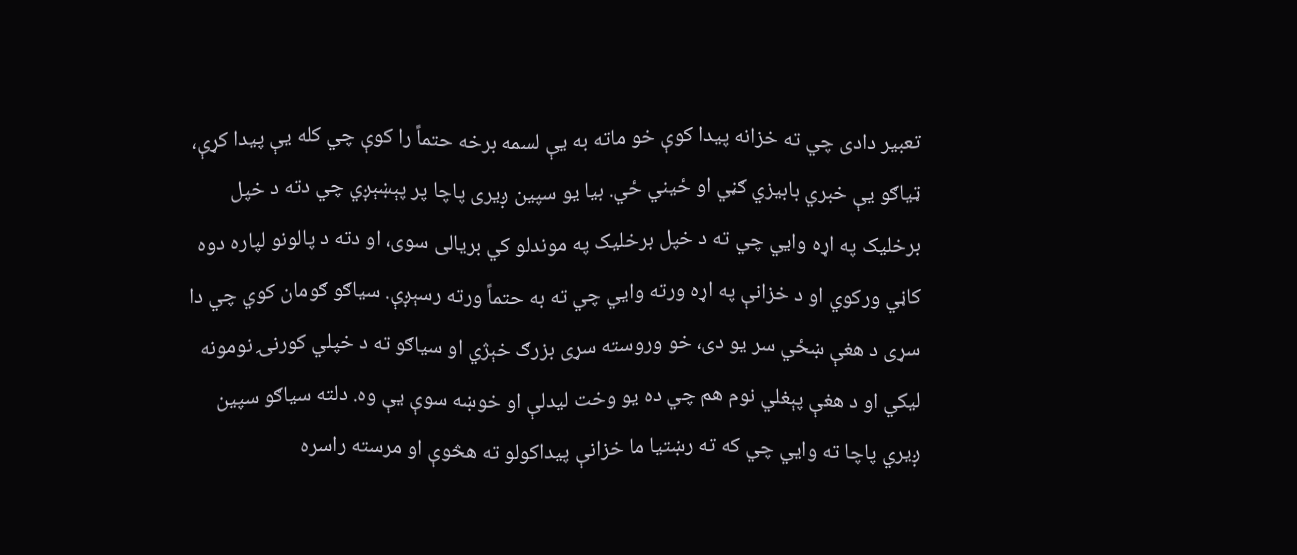تعبیر دادی چي ته خزانه پیدا کوې خو ماته به یې لسمه برخه حتماً را کوې چي کله یې پیدا کړې، ټیاګو یې خبري بابیزي ګڼي او ځیني ځي. بیا یو سپین ږیری پاچا پر پېښېږي چي دته د خپل برخلیک په اړه وایي چي ته د خپل برخلیک په موندلو کي بریالی سوی، او دته د پالونو لپاره دوه کاڼي ورکوي او د خزانې په اړه ورته وایي چي ته به حتماً ورته رسېږې. سیاګو ګومان کوي چي دا سړی د هغې ښځي سر یو دی، خو وروسته سړی بزرګ خېژي او سیاګو ته د خپلي کورنۍ نومونه لیکي او د هغې پېغلي نوم هم چي ده یو وخت لیدلې او خوښه سوې یې وه. دلته سیاګو سپین ږیري پاچا ته وایي چي که ته رښتیا ما خزانې پیداکولو ته هڅوې او مرسته راسره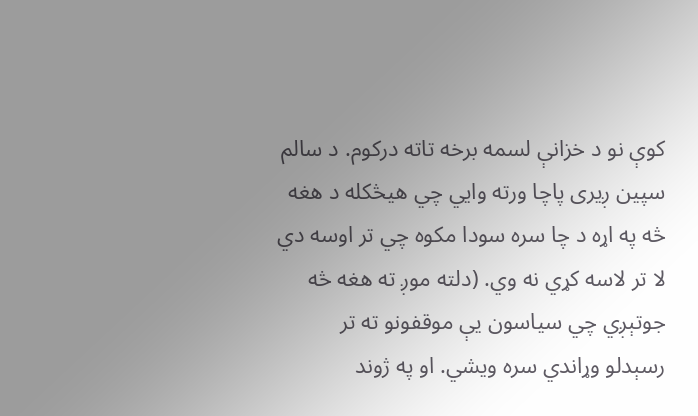کوې نو د خزانې لسمه برخه تاته درکوم. د سالم سپین ږیری پاچا ورته وایي چي هیڅکله د هغه څه په اړه د چا سره سودا مکوه چي تر اوسه دي لا تر لاسه کړي نه وي. (دلته موږ ته هغه څه جوتېږي چي سیاسون یې موقفونو ته تر رسېدلو وړاندي سره ویشي. او په ژوند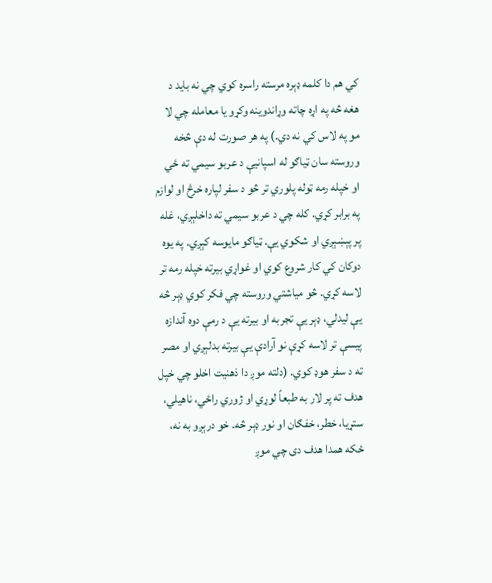کي هم دا کلمه ډېره مرسته راسره کوي چي نه باید د هغه څه په اړه چاته وړاندوینه وکړو یا معامله چي لا مو په لاس کي نه دي.) په هر صورت له دې څخه وروسته سان ټیاګو له اسپانیې د عربو سیمي ته ځي او خپله رمه ټوله پلوري تر څو د سفر لپاره خرڅ او لوازم په برابر کړي. کله چي د عربو سیمي ته داخلېږي، غله پر پېښېږي او شکوي یې. ټیاګو مایوسه کېږي. په یوه دوکان کي کار شروع کوي او غواړي بیرته خپله رمه تر لاسه کړي. څو میاشتي وروسته چي فکر کوي ډېر څه یې لیدلي، ډېر یې تجربه او بیرته یې د رمې دوه آندازه پیسې تر لاسه کړې نو آرادې یې بیرته بدلېږي او مصر ته د سفر هوډ کوي. (دلته موږ دا ذهنیت اخلو چي خپل هدف ته پر لار به طبعاً لوړي او ژوري راځي، ناهیلي، ستړیا، خطر، خفګان او نور ډېر څه. خو درېږو به نه، ځکه همدا هدف دی چي موږ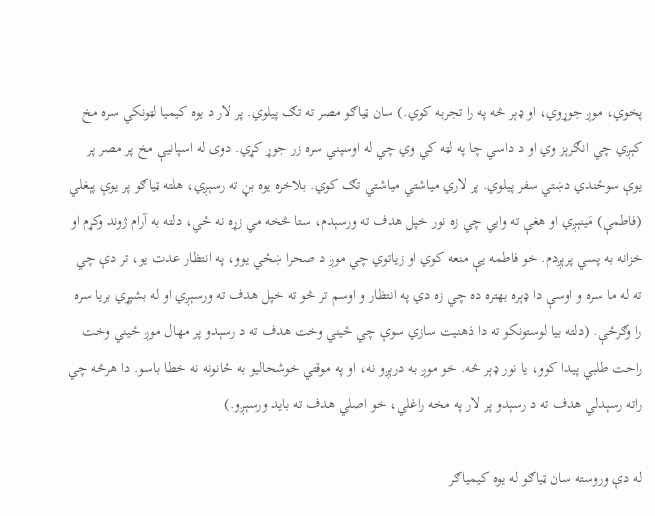پخوي، موږ جوړوي، او ډېر څه په را تجربه کوي.) سان ټیاګو مصر ته تګ پیلوي. پر لار د یوه کیمیا لټونکي سره مخ کېږي چي انګرېز وي او د داسي چا په لټه کي وي چي له اوسپني سره زر جوړ کړي. دوی له اسپانیې مخ پر مصر پر یوې سوځندي دښتي سفر پیلوي. پر لاري میاشتي میاشتي تګ کوي. بلاخره یوه بڼ ته رسېږي، هلته ټیاګو پر یوې پېغلي (فاطمې) مَینېږي او هغې ته وایي چي زه نور خپل هدف ته ورسېدم، ستا څخه مي زړه نه ځي، دلته به آرام ژوند وکړم او خزانه به پسي پرېږدم. خو فاطمه یې منعه کوي او زیاتوي چي موږ د صحرا ښځي یوو، په انتظار عدت یو، تر دې چي ته له ما سره و اوسې دا ډېره بهتره ده چي زه دي په انتظار و اوسم تر څو ته خپل هدف ته ورسېږي او له بشپړي بریا سره را وګرځې. (دلته بیا لوستونکو ته دا ذهنیت سازي سوې چي ځیني وخت هدف ته د رسېدو پر مهال موږ ځیني وخت راحت طلبي پیدا کوو، یا نور ډېر څه. خو موږ به درېږو نه، او په موقتي خوشحالیو به ځانونه نه خطا باسو. دا هرڅه چي راته رسېدلي هدف ته د رسېدو پر لار په مخه راغلي، خو اصلي هدف ته باید ورسېږو.)

له دې وروسته سان ټیاګو له یوه کیمیاګر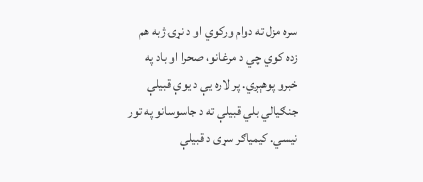سره مزل ته دوام ورکوي او د نړۍ ژبه هم زده کوي چي د مرغانو، صحرا او باد په خبرو پوهېږي. پر لاره یې د یوې قبیلې جنګیالي بلي قبیلې ته د جاسوسانو په تور نیسي. کیمیاګر سړی د قبیلې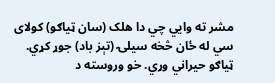مشر ته وایي چي دا هلک (سان ټیاګو) کولای سي له ځان څخه سیلۍ (تېز باد) جوړ کړي. ټیاګو حیراني وړي. خو وروسته د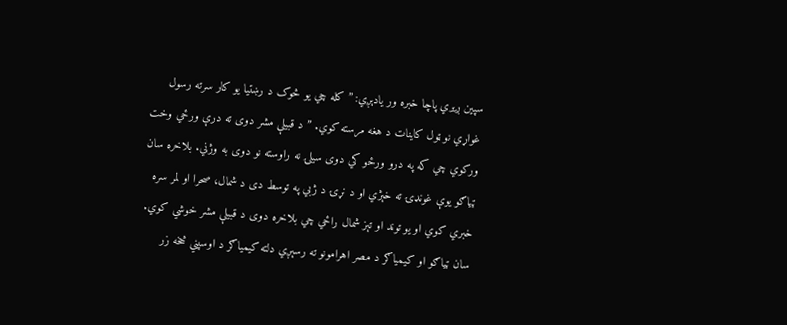سپین ږیري پاچا خبره ور یادېږي: ” کله چي یو څوک د رښتیا یو کار سرته رسول غواړي نو ټول کاینات د هغه مرسته کوي. ” د قبیلې مشر دوی ته درې ورځي وخت ورکوي چي که په درو ورځو کي دوی سیلۍ نه راوسته نو دوی به وژني. بلاخره سان ټیاګو یوې غونډۍ ته خېژي او د نړۍ د ژبي په توسط دی د شمال، صحرا او لمر سره خبري کوي او یو توند او تېز شمال راځي چي بلاخره دوی د قبیلې مشر خوشي کوي. سان ټیاګو او کیمیاګر د مصر اهرامونو ته رسېږي دلته کیمیاګر د اوسپني څخه زر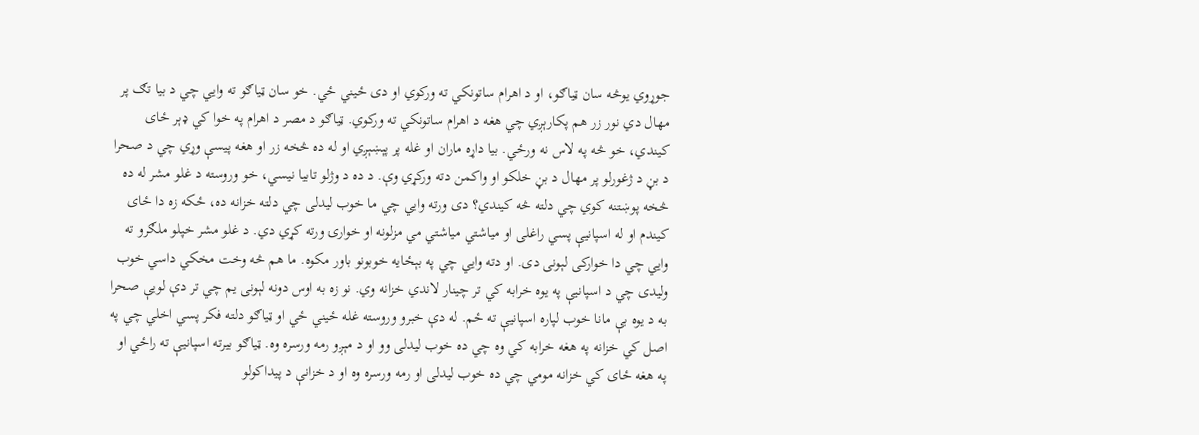جوړوي یوڅه سان ټیاګو، او د اهرام ساتونکي ته ورکوي او دی ځیني ځي. خو سان ټیاګو ته وایي چي د بیا تګ پر مهال دي نور زر هم پکارېږي چي هغه د اهرام ساتونکي ته ورکوي. ټیاګو د مصر د اهرام په خوا کي ډېر ځای کیندي، خو څه په لاس نه ورځي. بیا داړه ماران او غله پر پېښېږي او له ده څخه زر او هغه پیسې وړي چي د صحرا د بڼ د ژغورلو پر مهال د بڼ خلکو او واکمن دته ورکړي وې. د ده د وژلو تابیا نیسي، خو وروسته د غلو مشر له ده څخه پوښتنه کوي چي دلته څه کیندي؟ دی ورته وایي چي ما خوب لیدلی چي دلته خزانه ده، ځکه زه دا ځای کیندم او له اسپانیې پسي راغلی او میاشتي میاشتي مي مزلونه او خوارۍ ورته کړي دي. د غلو مشر خپلو ملګرو ته وایي چي دا خوارکی لېونی دی. او دته وایي چي په بېځایه خوبونو باور مکوه. ما هم څه وخت مخکي داسي خوب ولیدی چي د اسپانیې په یوه خرابه کي تر چینار لاندي خزانه وي. نو زه به اوس دونه لېونی یم چي تر دې لویې صحرا به د یوه بې مانا خوب لپاره اسپانیې ته ځم. له دې خبرو وروسته غله ځیني ځي او ټیاګو دلته فکر پسي اخلي چي په اصل کي خزانه په هغه خرابه کي وه چي ده خوب لیدلی وو او د مېږو رمه ورسره وه. ټیاګو بیرته اسپانیې ته راځي او په هغه ځای کي خزانه مومي چي ده خوب لیدلی او رمه ورسره وه او د خزانې د پیداکولو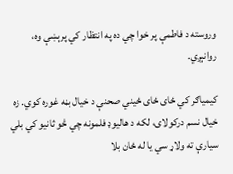وروسته د فاطمې پر خوا چي ده په انتظار کي پرېښې وه، روانېږي.

کیمیاګر کي ځای ځای ځیني صحنې د خیال بڼه غوره کوي. زه خیال نسم درکولای، لکه د هالیوډ فلمونه چي څو ثانیو کي بلي سیارې ته ولاړ سي یا له ځان بلا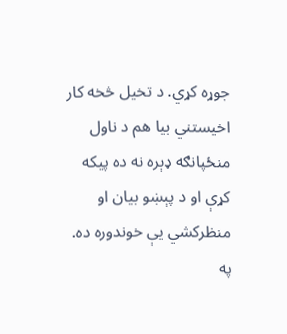جوړه کړي. د تخیل څخه کار اخیستني بیا هم د ناول منځپانګه ډېره نه ده پیکه کړې او د پېښو بیان او منظرکشي یې خوندوره ده. په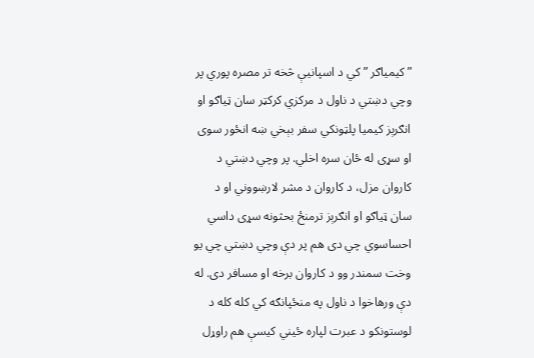” کیمیاګر ” کي د اسپانیې څخه تر مصره پوري پر وچي دښتي د ناول د مرکزي کرکټر سان ټیاګو او انګرېز کیمیا پلټونکي سفر بېخي ښه انځور سوی او سړی له ځان سره اخلي. پر وچي دښتي د کاروان مزل، د کاروان د مشر لارښووني او د سان ټیاګو او انګرېز ترمنځ بحثونه سړی داسي احساسوي چي دی هم پر دې وچي دښتي چي یو وخت سمندر وو د کاروان برخه او مسافر دی. له دې ورهاخوا د ناول په منځپانګه کي کله کله د لوستونکو د عبرت لپاره ځیني کیسې هم راوړل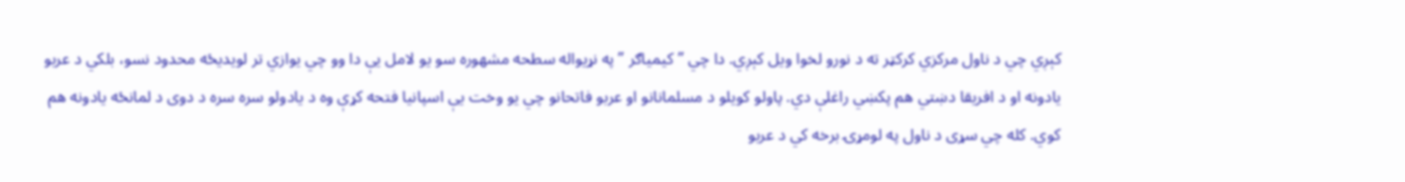کېږي چي د ناول مرکزي کرکټر ته د نورو لخوا ویل کېږي. دا چي ” کیمیاګر ” په نړیواله سطحه مشهوره سو یو لامل یې دا وو چي یوازي تر لویدیځه محدود نسو، بلکي د عربو یادونه او د افریقا دښتي هم پکښي راغلې دي. پاولو کویلو د مسلمانانو او عربو فاتحانو چي یو وخت یې اسپانیا فتحه کړې وه د یادولو سره سره د دوی د لمانځه یادونه هم کوي. کله چي سړی د ناول په لومړۍ برخه کي د عربو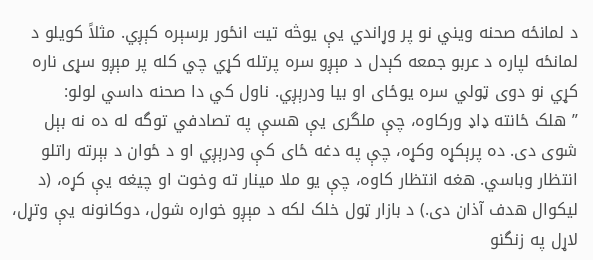د لمانځه صحنه ویني نو پر وړاندي یې یوڅه تیت انځور برسېره کېږي. مثلاً کویلو د لمانځه لپاره د عربو جمعه کېدل د مېږو سره پرتله کړي چي کله پر مېږو سړی ناره کړي نو دوی ټولي سره یوځای او بیا ودرېږي. ناول کي دا صحنه داسي لولو:
” هلک ځانته ډاډ ورکاوه، چې ملگری یې هسې په تصادفي توگه له ده نه بېل شوی دی. ده پرېکړه وکړه، چې په دغه ځای کې ودرېږي او د ځوان د بېرته راتلو انتظار وباسي. هغه انتظار کاوه، چې یو ملا مینار ته وخوت او چیغه یې کړه، (د لیکوال هدف آذان دی.) د بازار ټول خلک لکه د مېږو خواره شول، دوکانونه یې وتړل، لاړل په زنگنو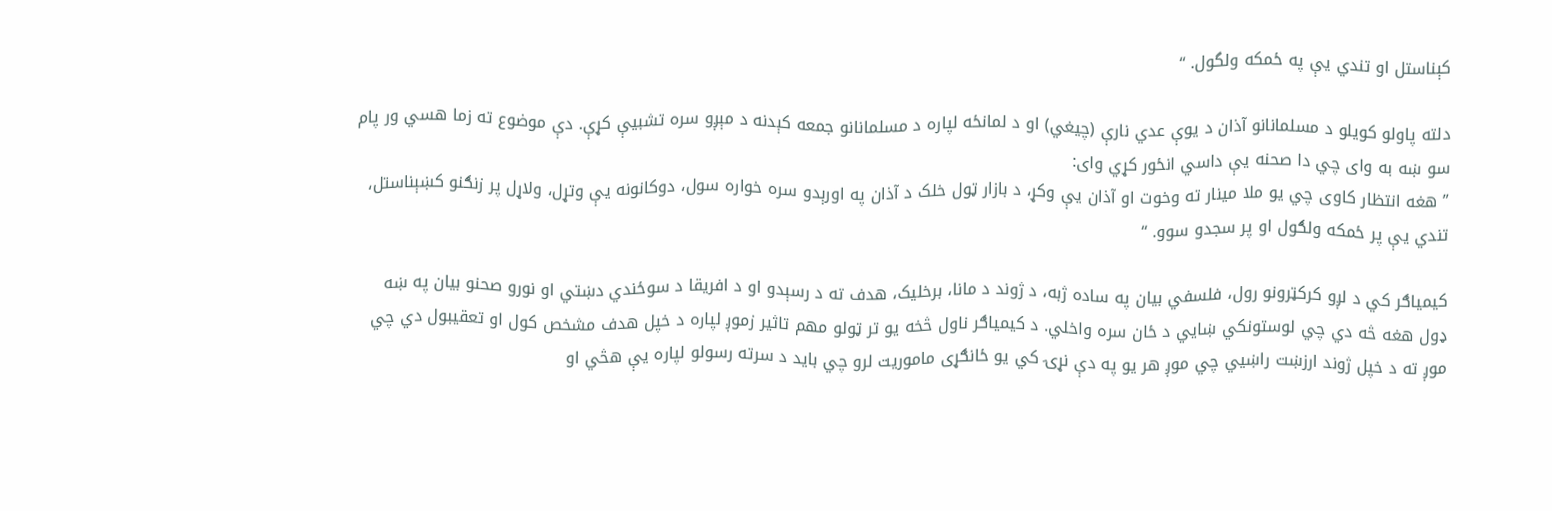کېناستل او تندي یې په ځمکه ولگول. “

دلته پاولو کویلو د مسلمانانو آذان د یوې عدي نارې (چیغي) او د لمانځه لپاره د مسلمانانو جمعه کېدنه د مېږو سره تشبیې کړې. دې موضوع ته زما هسي ور پام سو ښه به وای چي دا صحنه یې داسي انځور کړي وای:
” هغه انتظار کاوی چي یو ملا مینار ته وخوت او آذان یې وکړ، د بازار ټول خلک د آذان په اورېدو سره خواره سول، دوکانونه یې وتړل، ولاړل پر زنګنو کښېناستل، تندي یې پر ځمکه ولګول او پر سجدو سوو. “

کیمیاګر کي د لږو کرکټرونو رول، فلسفي بیان په ساده ژبه، د ژوند د مانا، برخلیک، هدف ته د رسېدو او د افریقا د سوځندي دښتي او نورو صحنو بیان په ښه ډول هغه څه دي چي لوستونکي ښایي د ځان سره واخلي. د کیمیاګر ناول څخه یو تر ټولو مهم تاثیر زموږ لپاره د خپل هدف مشخص کول او تعقیبول دي چي موږ ته د خپل ژوند ارزښت راښیي چي موږ هر یو په دې نړۍ کي یو ځانګړی ماموریت لرو چي باید د سرته رسولو لپاره یې هڅي او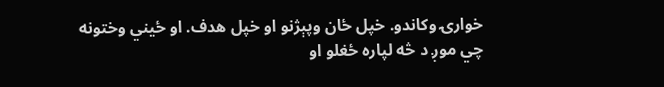خوارۍ وکاندو. خپل ځان وپېژنو او خپل هدف. او ځیني وختونه چي موږ د څه لپاره ځغلو او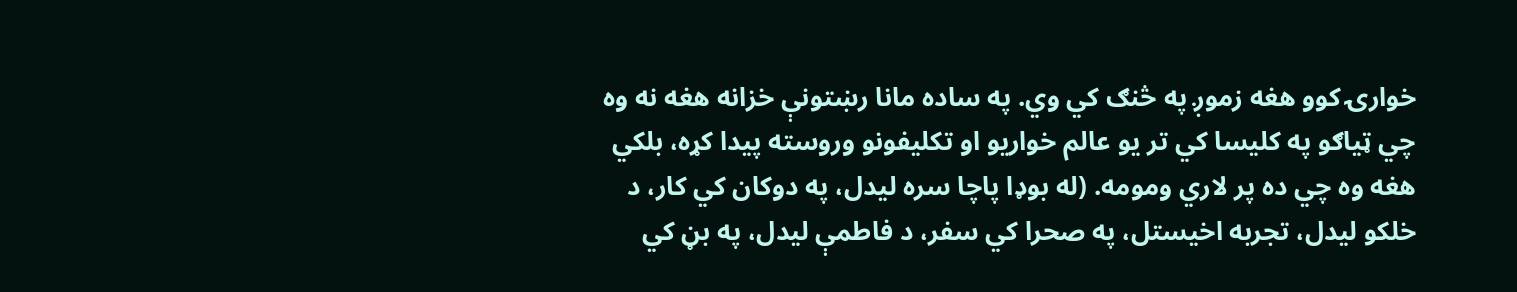خوارۍ کوو هغه زموږ په څنګ کي وي. په ساده مانا رښتونې خزانه هغه نه وه چي ټیاګو په کلیسا کي تر یو عالم خواریو او تکلیفونو وروسته پیدا کړه، بلکي هغه وه چي ده پر لاري ومومه. (له بوډا پاچا سره لیدل، په دوکان کي کار، د خلکو لیدل، تجربه اخیستل، په صحرا کي سفر، د فاطمې لیدل، په بڼ کي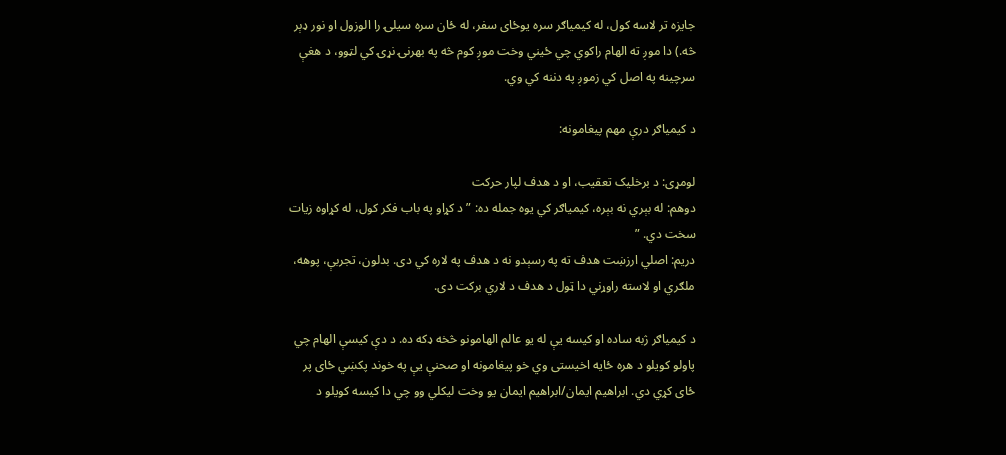جایزه تر لاسه کول، له کیمیاګر سره یوځای سفر، له ځان سره سیلۍ را الوزول او نور ډېر څه.) دا موږ ته الهام راکوي چي ځیني وخت موږ کوم څه په بهرنۍ نړۍ کي لټوو، د هغې سرچینه په اصل کي زموږ په دننه کي وي.

د کیمیاګر درې مهم پیغامونه:

لومړی: د برخلیک تعقیب، او د هدف لپار حرکت
دوهم: له بېري نه بېره، کیمیاګر کي یوه جمله ده: ” د کړاو په باب فکر کول، له کړاوه زیات سخت دي. ”
دریم: اصلي ارزښت هدف ته په رسېدو نه د هدف په لاره کي دی. بدلون، تجربې، پوهه، ملګري او لاسته راوړني دا ټول د هدف د لاري برکت دی.

د کیمیاګر ژبه ساده او کیسه یې له یو عالم الهامونو څخه ډکه ده. د دې کیسې الهام چي پاولو کویلو د هره ځایه اخیستی وي خو پیغامونه او صحنې یې په خوند پکښي ځای پر ځای کړي دي. ابراهیم ایمان/ابراهیم ایمان یو وخت لیکلي وو چي دا کیسه کویلو د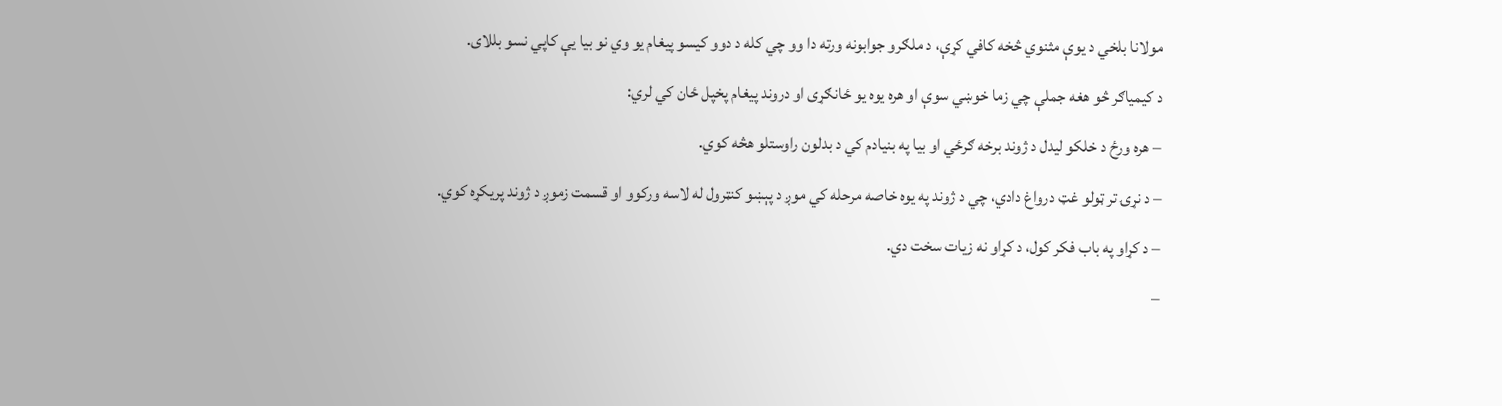مولانا بلخي د یوې مثنوي څخه کافي کړې، د ملګرو جوابونه ورته دا وو چي کله د دوو کیسو پیغام یو وي نو بیا یې کاپي نسو بللای.

د کیمیاګر څو هغه جملې چي زما خوښي سوې او هره یوه یو ځانګړی او دروند پیغام پخپل ځان کي لري:

– هره ورځ د خلکو لیدل د ژوند برخه ګرځي او بیا په بنیادم کي د بدلون راوستلو هڅه کوي.

– د نړۍ تر ټولو غټ درواغ دادي، چي د ژوند په یوه خاصه مرحله کي موږ د پېښو کنټرول له لاسه ورکوو او قسمت زموږ د ژوند پریکړه کوي.

– د کړاو په باب فکر کول، د کړاو نه زیات سخت دي.

–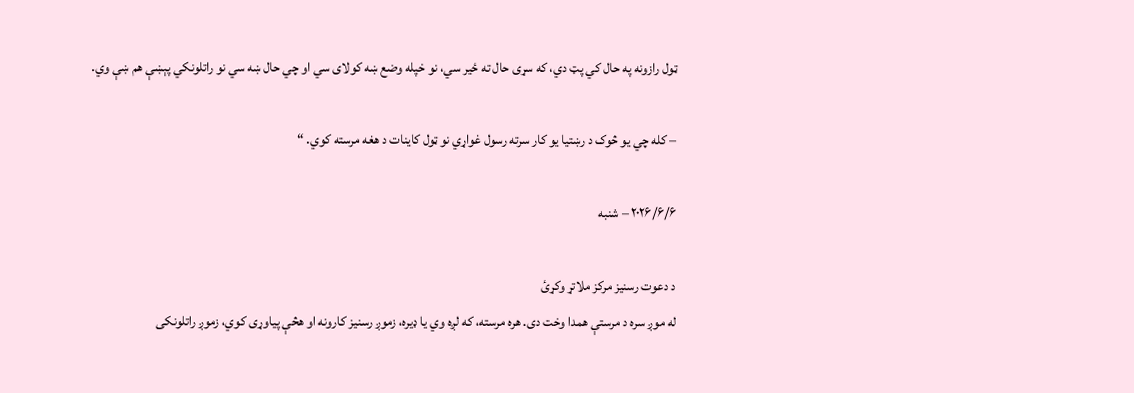ټول رازونه په حال کي پټ دي، که سړی حال ته ځیر سي، نو خپله وضع ښه کولای سي او چي حال ښه سي نو راتلونکي پېښې هم ښې وي.

– کله چي یو څوک د رښتیا یو کار سرته رسول غواړي نو ټول کاینات د هغه مرسته کوي. “

۲۰۲۶/۶/۶ – شنبه

د دعوت رسنیز مرکز ملاتړ وکړئ
له موږ سره د مرستې همدا وخت دی. هره مرسته، که لږه وي یا ډیره، زموږ رسنیز کارونه او هڅې پیاوړی کوي، زموږ راتلونکی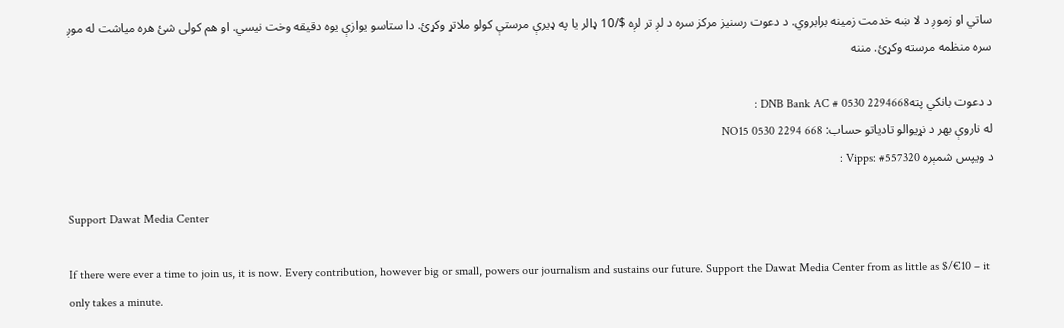ساتي او زموږ د لا ښه خدمت زمینه برابروي. د دعوت رسنیز مرکز سره د لږ تر لږه $/10 ډالر یا په ډیرې مرستې کولو ملاتړ وکړئ. دا ستاسو یوازې یوه دقیقه وخت نیسي. او هم کولی شئ هره میاشت له موږ سره منظمه مرسته وکړئ. مننه

د دعوت بانکي پتهDNB Bank AC # 0530 2294668 :
له ناروې بهر د نړیوالو تادیاتو حساب: NO15 0530 2294 668
د ویپس شمېره Vipps: #557320 :

Support Dawat Media Center

If there were ever a time to join us, it is now. Every contribution, however big or small, powers our journalism and sustains our future. Support the Dawat Media Center from as little as $/€10 – it only takes a minute.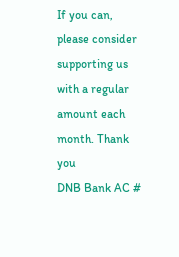If you can, please consider supporting us with a regular amount each month. Thank you
DNB Bank AC #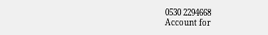0530 2294668
Account for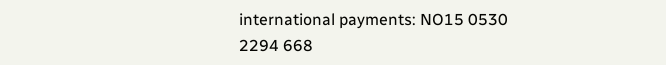international payments: NO15 0530 2294 668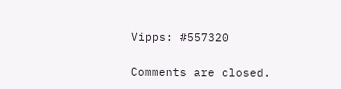Vipps: #557320

Comments are closed.